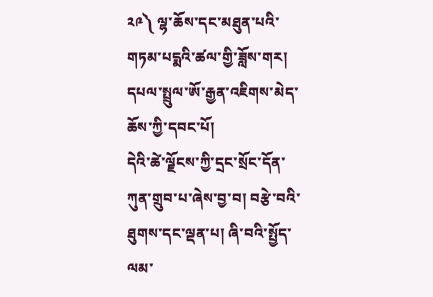༢༩༽ ལྷ་ཆོས་དང་མཐུན་པའི་གཏམ་པདྨའི་ཚལ་གྱི་ཟློས་གར།
དཔལ་སྤྲུལ་ཨོ་རྒྱན་འཇིགས་མེད་ཆོས་ཀྱི་དབང་པོ།
དེའི་ཚེ་ལྗོངས་ཀྱི་དྲང་སྲོང་དོན་ཀུན་གྲུབ་པ་ཞེས་བྱ་བ། བརྩེ་བའི་ཐུགས་དང་ལྡན་པ། ཞི་བའི་སྤྱོད་ལམ་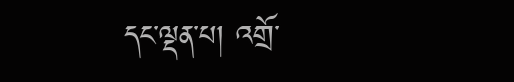དང་ལྡན་པ། འགྲོ་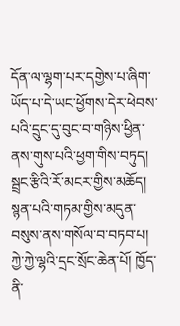དོན་ལ་ལྷག་པར་དགྱེས་པ་ཞིག་ཡོད་པ་དེ་ཡང་ཕྱོགས་དེར་ཕེབས་པའི་དྲུང་དུ་བུང་བ་གཉིས་ཕྱིན་ནས་གུས་པའི་ཕྱག་གིས་བཏུད། སྦྲང་རྩིའི་རོ་མངར་གྱིས་མཆོད། སྙན་པའི་གཏམ་གྱིས་མདུན་བསུས་ནས་གསོལ་བ་བཏབ་པ།
ཀྱེ་ཀྱེ་ལྷའི་དྲང་སྲོང་ཆེན་པོ། ཁྱོད་ནི་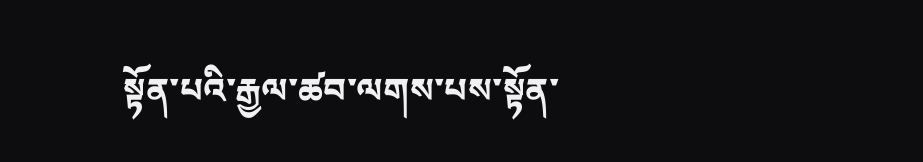སྟོན་པའི་རྒྱལ་ཚབ་ལགས་པས་སྟོན་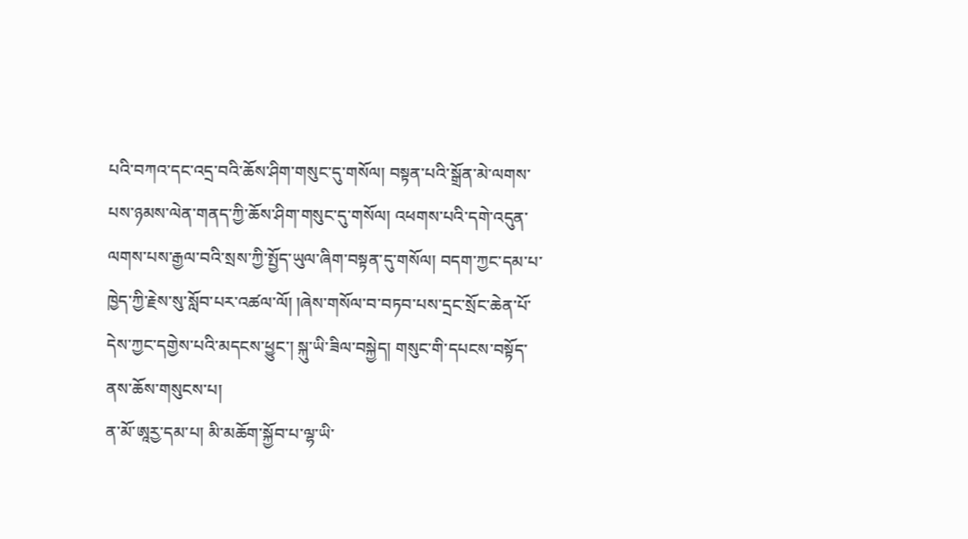པའི་བཀའ་དང་འདྲ་བའི་ཆོས་ཤིག་གསུང་དུ་གསོལ། བསྟན་པའི་སྒྲོན་མེ་ལགས་པས་ཉམས་ལེན་གནད་ཀྱི་ཆོས་ཤིག་གསུང་དུ་གསོལ། འཕགས་པའི་དགེ་འདུན་ལགས་པས་རྒྱལ་བའི་སྲས་ཀྱི་སྤྱོད་ཡུལ་ཞིག་བསྟན་དུ་གསོལ། བདག་ཀྱང་དམ་པ་ཁྱེད་ཀྱི་རྗེས་སུ་སློབ་པར་འཚལ་ལོ། །ཞེས་གསོལ་བ་བཏབ་པས་དྲང་སྲོང་ཆེན་པོ་དེས་ཀྱང་དགྱེས་པའི་མདངས་ཕྱུང་། སྐུ་ཡི་ཟིལ་བསྐྱེད། གསུང་གི་དཔངས་བསྟོད་ནས་ཆོས་གསུངས་པ།
ན་མོ་ཨཱརྱ་དམ་པ། མི་མཆོག་སྐྱོབ་པ་ལྷ་ཡི་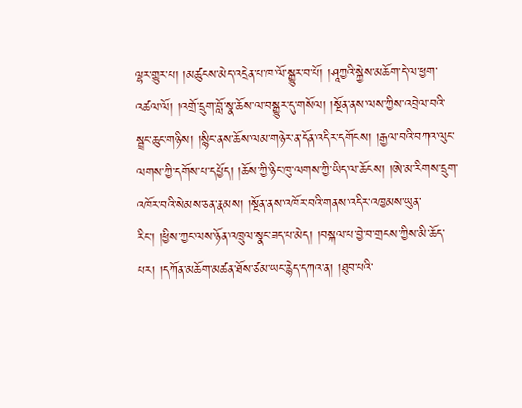ལྷར་གྱུར་པ། །མཚུངས་མེད་འདྲེན་པ་ཁ་ལོ་སྒྱུར་བ་པོ། །ཤཱཀྱའི་སྐྱེས་མཆོག་དེ་ལ་ཕྱག་འཚལ་ལོ། །འགྲོ་དྲུག་བློ་སྣ་ཆོས་ལ་བསྒྱུར་དུ་གསོལ། །སྔོན་ནས་ལས་ཀྱིས་འབྲེལ་བའི་སྦྲང་ཆུང་གཉིས། །སྙིང་ནས་ཆོས་ལམ་གཉེར་ན་དོན་འདིར་དགོངས། །རྒྱལ་བའི་བཀའ་ལུང་ལགས་ཀྱི་དགོས་པ་དཔྱོད། །ཆོས་ཀྱི་ཉིང་ཁུ་ལགས་ཀྱི་ཡིད་ལ་ཆོངས། །ཨེ་མ་རིགས་དྲུག་འཁོར་བའི་སེམས་ཅན་རྣམས། །སྔོན་ནས་འཁོར་བའི་གནས་འདིར་འཁྱམས་ཡུན་རིང་། །ཕྱིས་ཀྱང་ལས་ཉོན་འཁྲུལ་སྣང་ཟད་པ་མེད། །བསྐལ་པ་བྱེ་བ་གྲངས་ཀྱིས་མི་ཆོད་པར། །དཀོན་མཆོག་མཚན་ཐོས་ཙམ་ཡང་རྙེད་དཀའ་ན། །ཐུབ་པའི་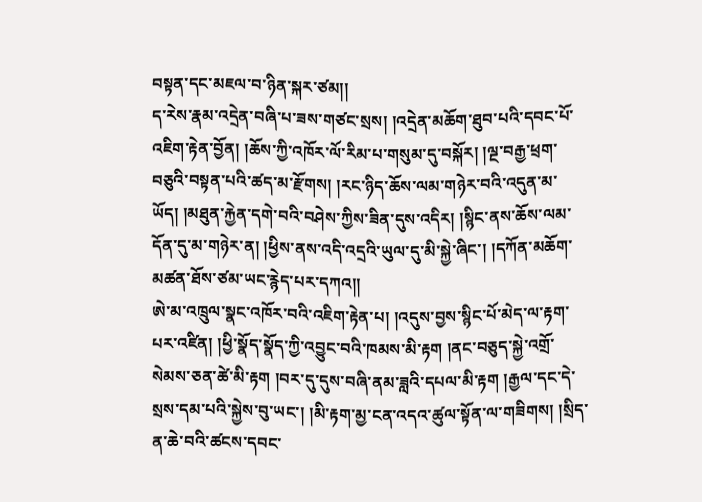བསྟན་དང་མཇལ་བ་ཉིན་སྐར་ཙམ།།
ད་རེས་རྣམ་འདྲེན་བཞི་པ་ཟས་གཙང་སྲས། །འདྲེན་མཆོག་ཐུབ་པའི་དབང་པོ་འཇིག་རྟེན་བྱོན། །ཆོས་ཀྱི་འཁོར་ལོ་རིམ་པ་གསུམ་དུ་བསྐོར། །ལྔ་བརྒྱ་ཕྲག་བཅུའི་བསྟན་པའི་ཚད་མ་རྫོགས། །རང་ཉིད་ཆོས་ལམ་གཉེར་བའི་འདུན་མ་ཡོད། །མཐུན་རྐྱེན་དགེ་བའི་བཤེས་ཀྱིས་ཟིན་དུས་འདིར། །སྙིང་ནས་ཆོས་ལམ་དོན་དུ་མ་གཉེར་ན། །ཕྱིས་ནས་འདི་འདྲའི་ཡུལ་དུ་མི་སྐྱེ་ཞིང་། །དཀོན་མཆོག་མཚན་ཐོས་ཙམ་ཡང་རྙེད་པར་དཀའ།།
ཨེ་མ་འཁྲུལ་སྣང་འཁོར་བའི་འཇིག་རྟེན་པ། །འདུས་བྱས་སྙིང་པོ་མེད་ལ་རྟག་པར་འཛིན། །ཕྱི་སྣོད་སྣོད་ཀྱི་འབྱུང་བའི་ཁམས་མི་རྟག །ནང་བཅུད་སྐྱེ་འགྲོ་སེམས་ཅན་ཚེ་མི་རྟག །བར་དུ་དུས་བཞི་ནམ་ཟླའི་དཔལ་མི་རྟག །རྒྱལ་དང་དེ་སྲས་དམ་པའི་སྐྱེས་བུ་ཡང་། །མི་རྟག་མྱ་ངན་འདའ་ཚུལ་སྟོན་ལ་གཟིགས། །སྲིད་ན་ཆེ་བའི་ཚངས་དབང་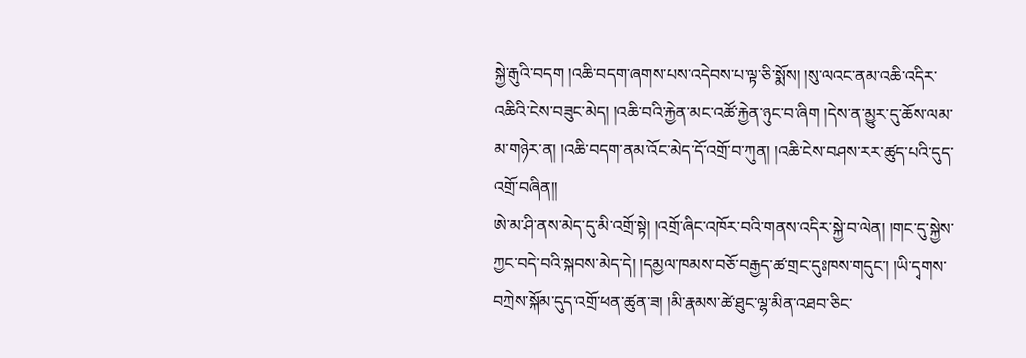སྐྱེ་རྒུའི་བདག །འཆི་བདག་ཞགས་པས་འདེབས་པ་ལྟ་ཅི་སྨོས། །སུ་ལའང་ནམ་འཆི་འདིར་འཆིའི་ངེས་བཟུང་མེད། །འཆི་བའི་རྐྱེན་མང་འཚོ་རྐྱེན་ཉུང་བ་ཞིག །དེས་ན་མྱུར་དུ་ཆོས་ལམ་མ་གཉེར་ན། །འཆི་བདག་ནམ་འོང་མེད་དོ་འགྲོ་བ་ཀུན། །འཆི་ངེས་བཤས་རར་ཚུད་པའི་དུད་འགྲོ་བཞིན།།
ཨེ་མ་ཤི་ནས་མེད་དུ་མི་འགྲོ་སྟེ། །འགྲོ་ཞིང་འཁོར་བའི་གནས་འདིར་སྐྱེ་བ་ལེན། །གང་དུ་སྐྱེས་ཀྱང་བདེ་བའི་སྐབས་མེད་དེ། །དམྱལ་ཁམས་བཅོ་བརྒྱད་ཚ་གྲང་དུཿཁས་གདུང་། །ཡི་དྭགས་བཀྲེས་སྐོམ་དུད་འགྲོ་ཕན་ཚུན་ཟ། །མི་རྣམས་ཚེ་ཐུང་ལྷ་མིན་འཐབ་ཅིང་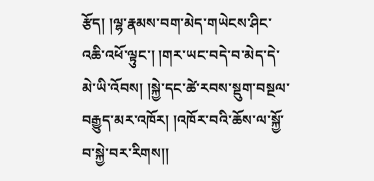རྩོད། །ལྷ་རྣམས་བག་མེད་གཡེངས་ཤིང་འཆི་འཕོ་ལྟུང་། །གར་ཡང་བདེ་བ་མེད་དེ་མེ་ཡི་འོབས། །སྐྱེ་དང་ཚེ་རབས་སྡུག་བསྔལ་བརྒྱུད་མར་འཁོར། །འཁོར་བའི་ཆོས་ལ་སྐྱོ་བ་སྐྱེ་བར་རིགས།།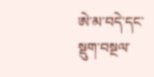ཨེ་མ་བདེ་དང་སྡུག་བསྔལ་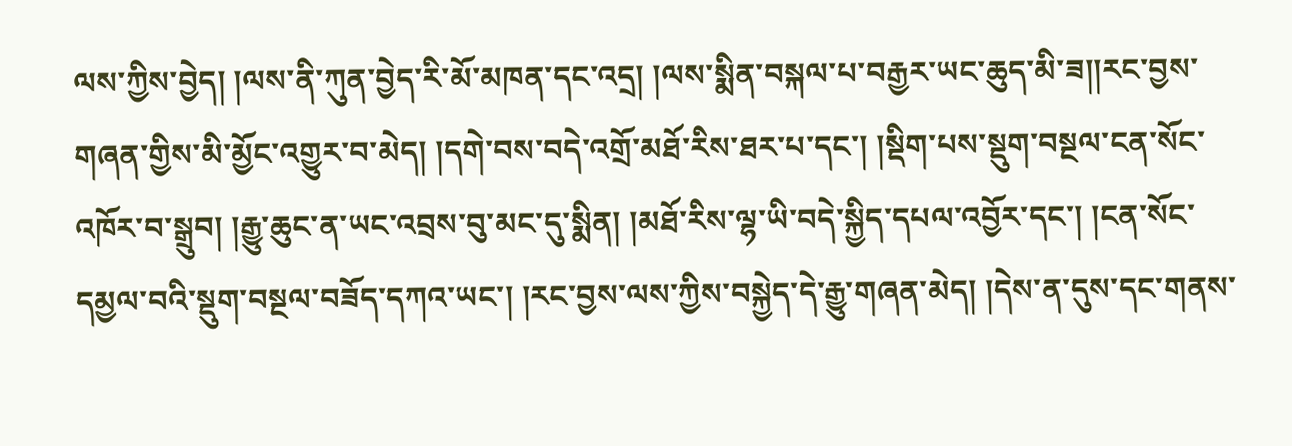ལས་ཀྱིས་བྱེད། །ལས་ནི་ཀུན་བྱེད་རི་མོ་མཁན་དང་འདྲ། །ལས་སྨིན་བསྐལ་པ་བརྒྱར་ཡང་ཆུད་མི་ཟ།།རང་བྱས་གཞན་གྱིས་མི་མྱོང་འགྱུར་བ་མེད། །དགེ་བས་བདེ་འགྲོ་མཐོ་རིས་ཐར་པ་དང་། །སྡིག་པས་སྡུག་བསྔལ་ངན་སོང་འཁོར་བ་སྒྲུབ། །རྒྱུ་ཆུང་ན་ཡང་འབྲས་བུ་མང་དུ་སྨིན། །མཐོ་རིས་ལྷ་ཡི་བདེ་སྐྱིད་དཔལ་འབྱོར་དང་། །ངན་སོང་དམྱལ་བའི་སྡུག་བསྔལ་བཟོད་དཀའ་ཡང་། །རང་བྱས་ལས་ཀྱིས་བསྐྱེད་དེ་རྒྱུ་གཞན་མེད། །དེས་ན་དུས་དང་གནས་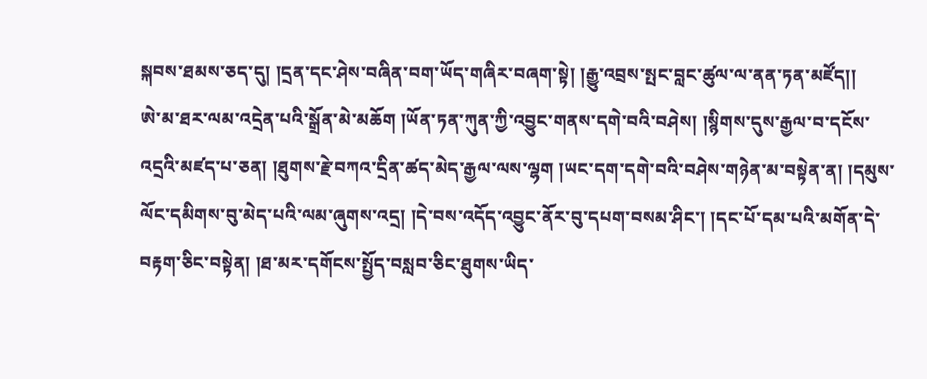སྐབས་ཐམས་ཅད་དུ། །དྲན་དང་ཤེས་བཞིན་བག་ཡོད་གཞིར་བཞག་སྟེ། །རྒྱུ་འབྲས་སྤང་བླང་ཚུལ་ལ་ནན་ཏན་མཛོད།།
ཨེ་མ་ཐར་ལམ་འདྲེན་པའི་སྒྲོན་མེ་མཆོག །ཡོན་ཏན་ཀུན་ཀྱི་འབྱུང་གནས་དགེ་བའི་བཤེས། །སྙིགས་དུས་རྒྱལ་བ་དངོས་འདྲའི་མཛད་པ་ཅན། །ཐུགས་རྗེ་བཀའ་དྲིན་ཚད་མེད་རྒྱལ་ལས་ལྷག །ཡང་དག་དགེ་བའི་བཤེས་གཉེན་མ་བསྟེན་ན། །དམུས་ལོང་དམིགས་བུ་མེད་པའི་ལམ་ཞུགས་འདྲ། །དེ་བས་འདོད་འབྱུང་ནོར་བུ་དཔག་བསམ་ཤིང་། །དང་པོ་དམ་པའི་མགོན་དེ་བརྟག་ཅིང་བསྟེན། །ཐ་མར་དགོངས་སྤྱོད་བསླབ་ཅིང་ཐུགས་ཡིད་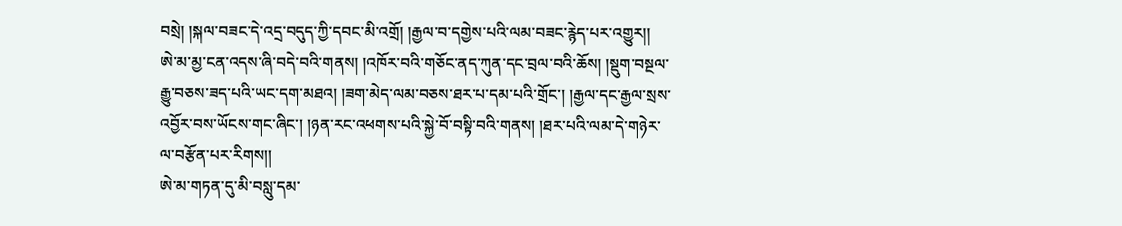བསྲེ། །སྐལ་བཟང་དེ་འདྲ་བདུད་ཀྱི་དབང་མི་འགྲོ། །རྒྱལ་བ་དགྱེས་པའི་ལམ་བཟང་རྙེད་པར་འགྱུར།།
ཨེ་མ་མྱ་ངན་འདས་ཞི་བདེ་བའི་གནས། །འཁོར་བའི་གཅོང་ནད་ཀུན་དང་བྲལ་བའི་ཆོས། །སྡུག་བསྔལ་རྒྱུ་བཅས་ཟད་པའི་ཡང་དག་མཐའ། །ཟག་མེད་ལམ་བཅས་ཐར་པ་དམ་པའི་གྲོང་། །རྒྱལ་དང་རྒྱལ་སྲས་འབྱོར་བས་ཡོངས་གང་ཞིང་། །ཉན་རང་འཕགས་པའི་སྐྱེ་བོ་བསྟི་བའི་གནས། །ཐར་པའི་ལམ་དེ་གཉེར་ལ་བརྩོན་པར་རིགས།།
ཨེ་མ་གཏན་དུ་མི་བསླུ་དམ་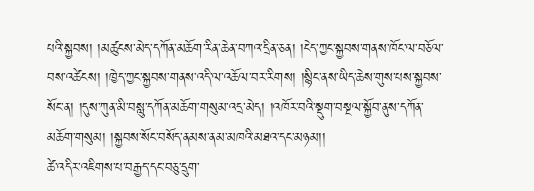པའི་སྐྱབས། །མཚུངས་མེད་དཀོན་མཆོག་རིན་ཆེན་བཀའ་དྲིན་ཅན། །ངེད་ཀྱང་སྐྱབས་གནས་ཁོང་ལ་བཅོལ་བས་འཚེངས། །ཁྱེད་ཀྱང་སྐྱབས་གནས་འདི་ལ་འཆོལ་བར་རིགས། །སྙིང་ནས་ཡིད་ཆེས་གུས་པས་སྐྱབས་སོང་ན། །དུས་ཀུན་མི་བསླུ་དཀོན་མཆོག་གསུམ་འདྲ་མེད། །འཁོར་བའི་སྡུག་བསྔལ་སྐྱོབ་ནུས་དཀོན་མཆོག་གསུམ། །སྐྱབས་སོང་བསོད་ནམས་ནམ་མཁའི་མཐའ་དང་མཉམ།།
ཚེ་འདིར་འཇིགས་པ་བརྒྱད་དང་བཅུ་དྲུག་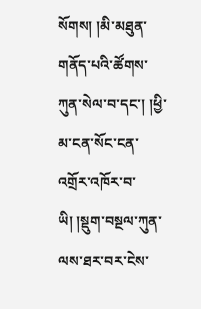སོགས། །མི་མཐུན་གནོད་པའི་ཚོགས་ཀུན་སེལ་བ་དང་། །ཕྱི་མ་ངན་སོང་ངན་འགྲོར་འཁོར་བ་ཡི། །སྡུག་བསྔལ་ཀུན་ལས་ཐར་བར་ངེས་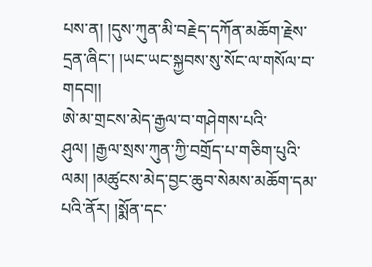པས་ན། །དུས་ཀུན་མི་བརྗེད་དཀོན་མཆོག་རྗེས་དྲན་ཞིང་། །ཡང་ཡང་སྐྱབས་སུ་སོང་ལ་གསོལ་བ་གདབ།།
ཨེ་མ་གྲངས་མེད་རྒྱལ་བ་གཤེགས་པའི་ཤུལ། །རྒྱལ་སྲས་ཀུན་ཀྱི་བགྲོད་པ་གཅིག་པུའི་ལམ། །མཚུངས་མེད་བྱང་ཆུབ་སེམས་མཆོག་དམ་པའི་ནོར། །སྨོན་དང་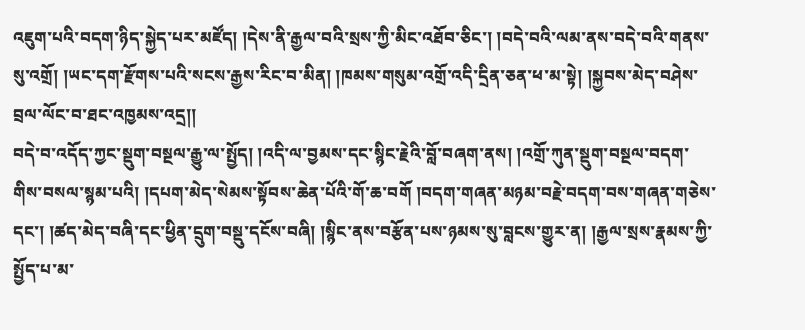འཇུག་པའི་བདག་ཉིད་སྐྱེད་པར་མཛོད། །དེས་ནི་རྒྱལ་བའི་སྲས་ཀྱི་མིང་འཐོབ་ཅིང་། །བདེ་བའི་ལམ་ནས་བདེ་བའི་གནས་སུ་འགྲོ། །ཡང་དག་རྫོགས་པའི་སངས་རྒྱས་རིང་བ་མིན། །ཁམས་གསུམ་འགྲོ་འདི་དྲིན་ཅན་ཕ་མ་སྟེ། །སྐྱབས་མེད་བཤེས་བྲལ་ལོང་བ་ཐང་འཁྱམས་འདྲ།།
བདེ་བ་འདོད་ཀྱང་སྡུག་བསྔལ་རྒྱུ་ལ་སྤྱོད། །འདི་ལ་བྱམས་དང་སྙིང་རྗེའི་བློ་བཞག་ནས། །འགྲོ་ཀུན་སྡུག་བསྔལ་བདག་གིས་བསལ་སྙམ་པའི། །དཔག་མེད་སེམས་སྟོབས་ཆེན་པོའི་གོ་ཆ་བགོ །བདག་གཞན་མཉམ་བརྗེ་བདག་བས་གཞན་གཅེས་དང་། །ཚད་མེད་བཞི་དང་ཕྱིན་དྲུག་བསྡུ་དངོས་བཞི། །སྙིང་ནས་བརྩོན་པས་ཉམས་སུ་བླངས་གྱུར་ན། །རྒྱལ་སྲས་རྣམས་ཀྱི་སྤྱོད་པ་མ་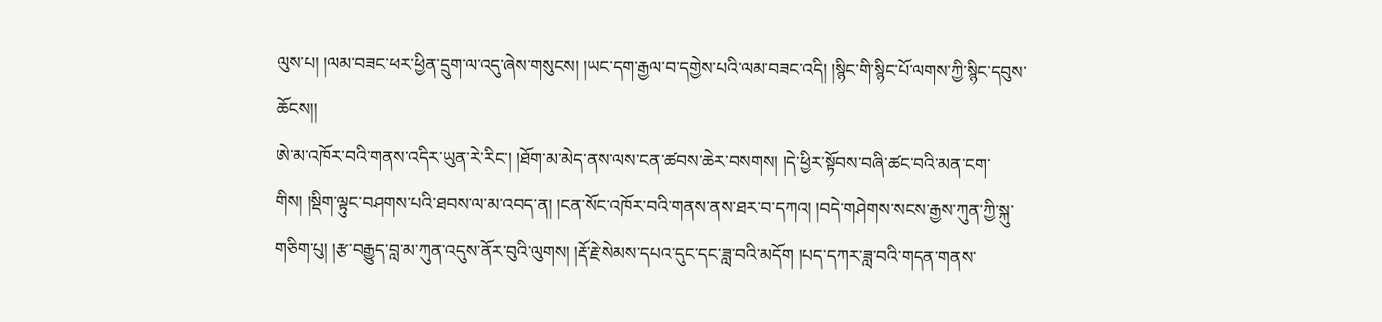ལུས་པ། །ལམ་བཟང་ཕར་ཕྱིན་དྲུག་ལ་འདུ་ཞེས་གསུངས། །ཡང་དག་རྒྱལ་བ་དགྱེས་པའི་ལམ་བཟང་འདི། །སྙིང་གི་སྙིང་པོ་ལགས་ཀྱི་སྙིང་དབུས་ཆོངས།།
ཨེ་མ་འཁོར་བའི་གནས་འདིར་ཡུན་རེ་རིང་། །ཐོག་མ་མེད་ནས་ལས་ངན་ཚབས་ཆེར་བསགས། །དེ་ཕྱིར་སྟོབས་བཞི་ཚང་བའི་མན་ངག་གིས། །སྡིག་ལྟུང་བཤགས་པའི་ཐབས་ལ་མ་འབད་ན། །ངན་སོང་འཁོར་བའི་གནས་ནས་ཐར་བ་དཀའ། །བདེ་གཤེགས་སངས་རྒྱས་ཀུན་ཀྱི་སྐུ་གཅིག་པུ། །རྩ་བརྒྱུད་བླ་མ་ཀུན་འདུས་ནོར་བུའི་ལུགས། །རྡོ་རྗེ་སེམས་དཔའ་དུང་དང་ཟླ་བའི་མདོག །པད་དཀར་ཟླ་བའི་གདན་གནས་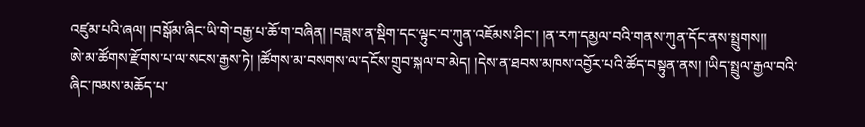འཛུམ་པའི་ཞལ། །བསྒོམ་ཞིང་ཡི་གེ་བརྒྱ་པ་ཆོ་ག་བཞིན། །བཟླས་ན་སྡིག་དང་ལྟུང་བ་ཀུན་འཇོམས་ཤིང་། །ན་རཀ་དམྱལ་བའི་གནས་ཀུན་དོང་ནས་སྤྲུགས།།
ཨེ་མ་ཚོགས་རྫོགས་པ་ལ་སངས་རྒྱས་ཏེ། །ཚོགས་མ་བསགས་ལ་དངོས་གྲུབ་སྐལ་བ་མེད། །དེས་ན་ཐབས་མཁས་འབྱོར་པའི་ཚོད་བསྟུན་ནས། །ཡིད་སྤྲུལ་རྒྱལ་བའི་ཞིང་ཁམས་མཆོད་པ་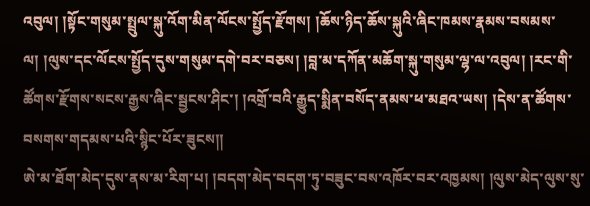འབུལ། །སྟོང་གསུམ་སྤྲུལ་སྐུ་འོག་མིན་ལོངས་སྤྱོད་རྫོགས། །ཆོས་ཉིད་ཆོས་སྐུའི་ཞིང་ཁམས་རྣམས་བསམས་ལ། །ལུས་དང་ལོངས་སྤྱོད་དུས་གསུམ་དགེ་བར་བཅས། །བླ་མ་དཀོན་མཆོག་སྐུ་གསུམ་ལྷ་ལ་འབུལ། །རང་གི་ཚོགས་རྫོགས་སངས་རྒྱས་ཞིང་སྦྱངས་ཤིང་། །འགྲོ་བའི་རྒྱུད་སྨིན་བསོད་ནམས་ཕ་མཐའ་ཡས། །དེས་ན་ཚོགས་བསགས་གདམས་པའི་སྙིང་པོར་ཟུངས།།
ཨེ་མ་ཐོག་མེད་དུས་ནས་མ་རིག་པ། །བདག་མེད་བདག་ཏུ་བཟུང་བས་འཁོར་བར་འཁྱམས། །ལུས་མེད་ལུས་སུ་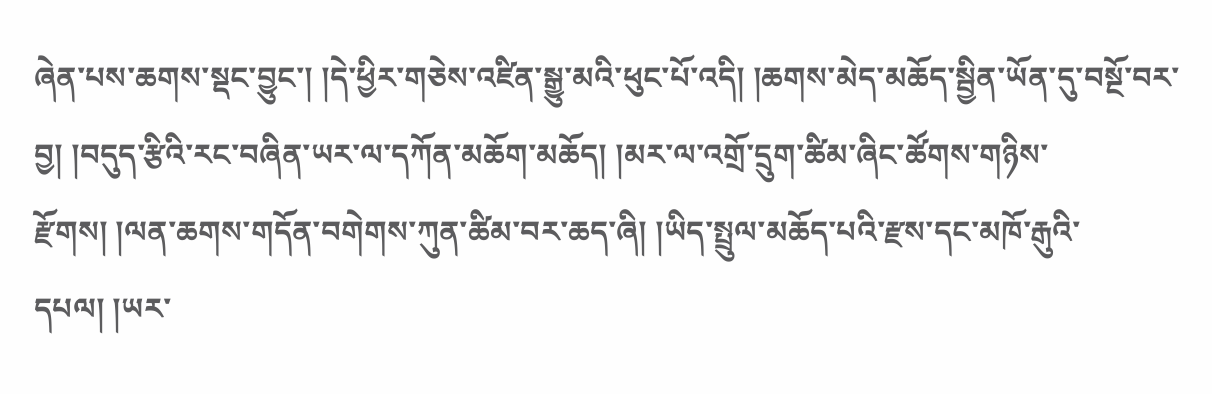ཞེན་པས་ཆགས་སྡང་བྱུང་། །དེ་ཕྱིར་གཅེས་འཛིན་སྒྱུ་མའི་ཕུང་པོ་འདི། །ཆགས་མེད་མཆོད་སྦྱིན་ཡོན་དུ་བསྔོ་བར་བྱ། །བདུད་རྩིའི་རང་བཞིན་ཡར་ལ་དཀོན་མཆོག་མཆོད། །མར་ལ་འགྲོ་དྲུག་ཚིམ་ཞིང་ཚོགས་གཉིས་རྫོགས། །ལན་ཆགས་གདོན་བགེགས་ཀུན་ཚིམ་བར་ཆད་ཞི། །ཡིད་སྤྲུལ་མཆོད་པའི་རྫས་དང་མཁོ་རྒུའི་དཔལ། །ཡར་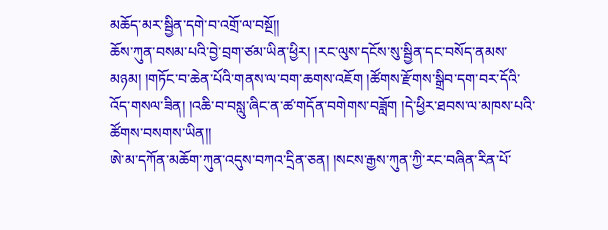མཆོད་མར་སྦྱིན་དགེ་བ་འགྲོ་ལ་བསྔོ།།
ཆོས་ཀུན་བསམ་པའི་བྱེ་བྲག་ཙམ་ཡིན་ཕྱིར། །རང་ལུས་དངོས་སུ་སྦྱིན་དང་བསོད་ནམས་མཉམ། །གཏོང་བ་ཆེན་པོའི་གནས་ལ་བག་ཆགས་འཇོག །ཚོགས་རྫོགས་སྒྲིབ་དག་བར་དོའི་འོད་གསལ་ཟིན། །འཆི་བ་བསླུ་ཞིང་ན་ཚ་གདོན་བགེགས་བཟློག །དེ་ཕྱིར་ཐབས་ལ་མཁས་པའི་ཚོགས་བསགས་ཡིན།།
ཨེ་མ་དཀོན་མཆོག་ཀུན་འདུས་བཀའ་དྲིན་ཅན། །སངས་རྒྱས་ཀུན་ཀྱི་རང་བཞིན་རིན་པོ་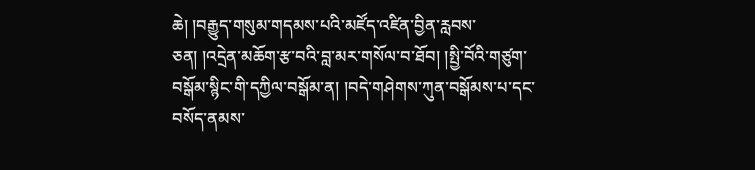ཆེ། །བརྒྱུད་གསུམ་གདམས་པའི་མཛོད་འཛིན་བྱིན་རླབས་ཅན། །འདྲེན་མཆོག་རྩ་བའི་བླ་མར་གསོལ་བ་ཐོབ། །སྤྱི་བོའི་གཙུག་བསྒོམ་སྙིང་གི་དཀྱིལ་བསྒོམ་ན། །བདེ་གཤེགས་ཀུན་བསྒོམས་པ་དང་བསོད་ནམས་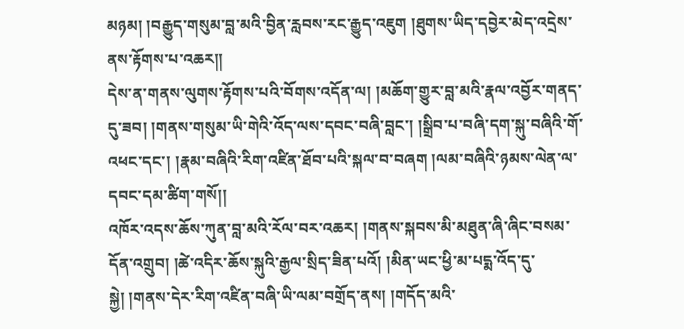མཉམ། །བརྒྱུད་གསུམ་བླ་མའི་བྱིན་རླབས་རང་རྒྱུད་འཇུག །ཐུགས་ཡིད་དབྱེར་མེད་འདྲེས་ནས་རྟོགས་པ་འཆར།།
དེས་ན་གནས་ལུགས་རྟོགས་པའི་བོགས་འདོན་ལ། །མཆོག་གྱུར་བླ་མའི་རྣལ་འབྱོར་གནད་དུ་ཟབ། །གནས་གསུམ་ཡི་གེའི་འོད་ལས་དབང་བཞི་བླང་། །སྒྲིབ་པ་བཞི་དག་སྐུ་བཞིའི་གོ་འཕང་དང་། །རྣམ་བཞིའི་རིག་འཛིན་ཐོབ་པའི་སྐལ་བ་བཞག །ལམ་བཞིའི་ཉམས་ལེན་ལ་དབང་དམ་ཚིག་གསོ།།
འཁོར་འདས་ཆོས་ཀུན་བླ་མའི་རོལ་བར་འཆར། །གནས་སྐབས་མི་མཐུན་ཞི་ཞིང་བསམ་དོན་འགྲུབ། །ཚེ་འདིར་ཆོས་སྐུའི་རྒྱལ་སྲིད་ཟིན་པའོ། །མིན་ཡང་ཕྱི་མ་པདྨ་འོད་དུ་སྐྱེ། །གནས་དེར་རིག་འཛིན་བཞི་ཡི་ལམ་བགྲོད་ནས། །གདོད་མའི་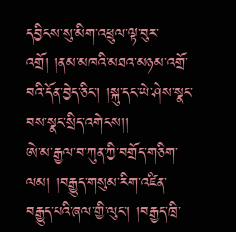དབྱིངས་སུ་མིག་འཕྲུལ་ལྟ་བུར་འགྲོ། །ནམ་མཁའི་མཐའ་མཉམ་འགྲོ་བའི་དོན་བྱེད་ཅིང་། །སྐུ་དང་ཡེ་ཤེས་སྣང་བས་སྣང་སྲིད་འགེངས།།
ཨེ་མ་རྒྱལ་བ་ཀུན་ཀྱི་བགྲོད་གཅིག་ལམ། །བརྒྱུད་གསུམ་རིག་འཛིན་བརྒྱུད་པའི་ཞལ་གྱི་ལུང་། །བརྒྱད་ཁྲི་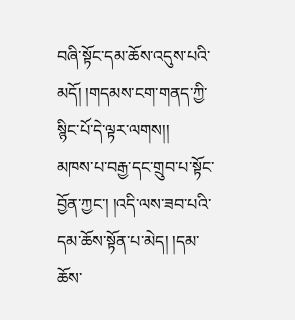བཞི་སྟོང་དམ་ཆོས་འདུས་པའི་མདོ། །གདམས་ངག་གནད་ཀྱི་སྙིང་པོ་དེ་ལྟར་ལགས།།
མཁས་པ་བརྒྱ་དང་གྲུབ་པ་སྟོང་བྱོན་ཀྱང་། །འདི་ལས་ཟབ་པའི་དམ་ཆོས་སྟོན་པ་མེད། །དམ་ཆོས་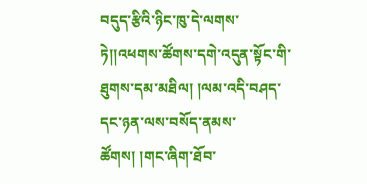བདུད་རྩིའི་ཉིང་ཁུ་དེ་ལགས་ཏེ།།འཕགས་ཚོགས་དགེ་འདུན་སྟོང་གི་ཐུགས་དམ་མཐིལ། །ལམ་འདི་བཤད་དང་ཉན་ལས་བསོད་ནམས་ཚོགས། །གང་ཞིག་ཐོབ་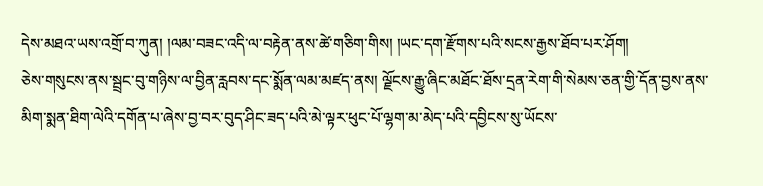དེས་མཐའ་ཡས་འགྲོ་བ་ཀུན། །ལམ་བཟང་འདི་ལ་བརྟེན་ནས་ཚེ་གཅིག་གིས། །ཡང་དག་རྫོགས་པའི་སངས་རྒྱས་ཐོབ་པར་ཤོག།
ཅེས་གསུངས་ནས་སྦྲང་བུ་གཉིས་ལ་བྱིན་རླབས་དང་སྨོན་ལམ་མཛད་ནས། ལྗོངས་རྒྱུ་ཞིང་མཐོང་ཐོས་དྲན་རེག་གི་སེམས་ཅན་གྱི་དོན་བྱས་ནས་མིག་སྨན་ཐིག་ལེའི་དགོན་པ་ཞེས་བྱ་བར་བུད་ཤིང་ཟད་པའི་མེ་ལྟར་ཕུང་པོ་ལྷག་མ་མེད་པའི་དབྱིངས་སུ་ཡོངས་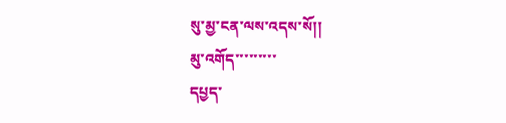སུ་མྱ་ངན་ལས་འདས་སོ།།
མུ་འགོད་་་་་་་་་
དཔྱད་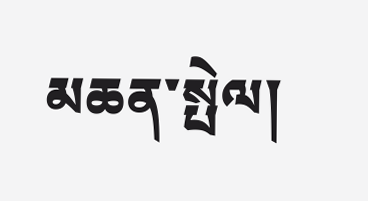མཆན་སྤེལ།